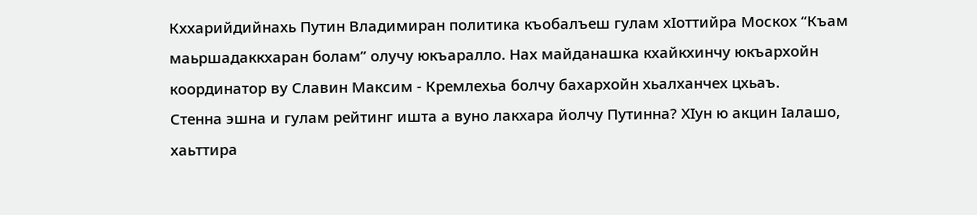Кххарийдийнахь Путин Владимиран политика къобалъеш гулам хIоттийра Москох “Къам маьршадаккхаран болам” олучу юкъаралло. Нах майданашка кхайкхинчу юкъархойн координатор ву Славин Максим - Кремлехьа болчу бахархойн хьалханчех цхьаъ.
Стенна эшна и гулам рейтинг ишта а вуно лакхара йолчу Путинна? ХIун ю акцин Iалашо, хаьттира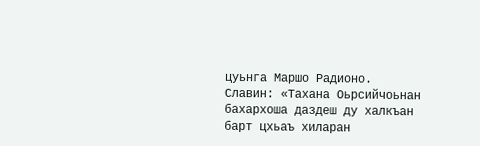цуьнга Маршо Радионо.
Славин: «Тахана Оьрсийчоьнан бахархоша даздеш ду халкъан барт цхьаъ хиларан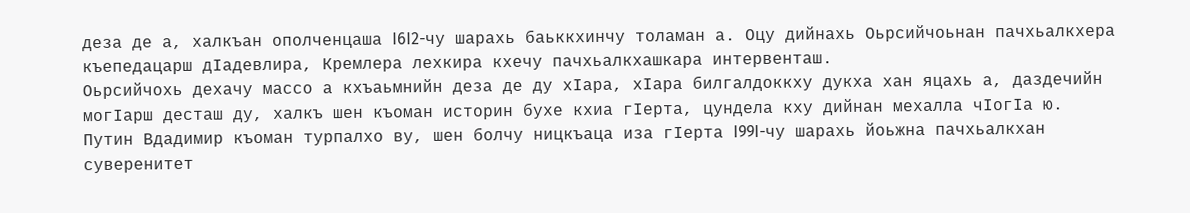деза де а, халкъан ополченцаша I6I2-чу шарахь баьккхинчу толаман а. Оцу дийнахь Оьрсийчоьнан пачхьалкхера къепедацарш дIадевлира, Кремлера лехкира кхечу пачхьалкхашкара интервенташ.
Оьрсийчохь дехачу массо а кхъаьмнийн деза де ду хIара, хIара билгалдоккху дукха хан яцахь а, даздечийн могIарш десташ ду, халкъ шен къоман историн бухе кхиа гIерта, цундела кху дийнан мехалла чIогIа ю.
Путин Вдадимир къоман турпалхо ву, шен болчу ницкъаца иза гIерта I99I-чу шарахь йоьжна пачхьалкхан суверенитет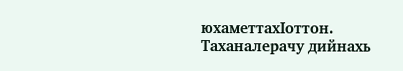юхаметтахIоттон. Таханалерачу дийнахь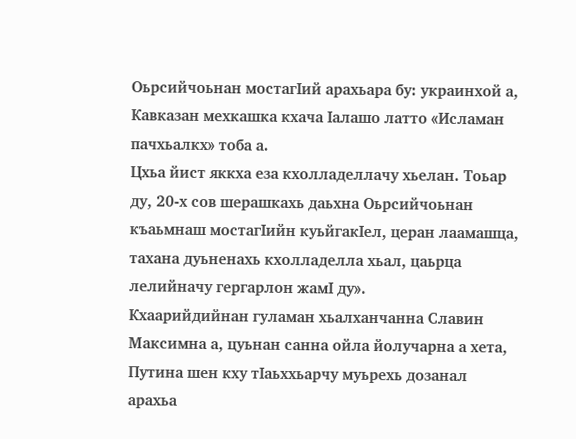Оьрсийчоьнан мостагIий арахьара бу: украинхой а, Кавказан мехкашка кхача Iалашо латто «Исламан пачхьалкх» тоба а.
Цхьа йист яккха еза кхолладеллачу хьелан. Тоьар ду, 20-х сов шерашкахь даьхна Оьрсийчоьнан къаьмнаш мостагIийн куьйгакIел, церан лаамашца, тахана дуьненахь кхолладелла хьал, цаьрца лелийначу гергарлон жамI ду».
Кхаарийдийнан гуламан хьалханчанна Славин Максимна а, цуьнан санна ойла йолучарна а хета, Путина шен кху тIаьххьарчу муьрехь дозанал арахьа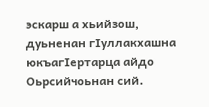эскарш а хьийзош, дуьненан гIуллакхашна юкъагIертарца айдо Оьрсийчоьнан сий.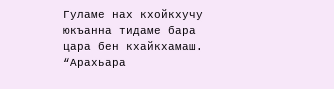Гуламе нах кхойкхучу юкъанна тидаме бара цара бен кхайкхамаш. “Арахьара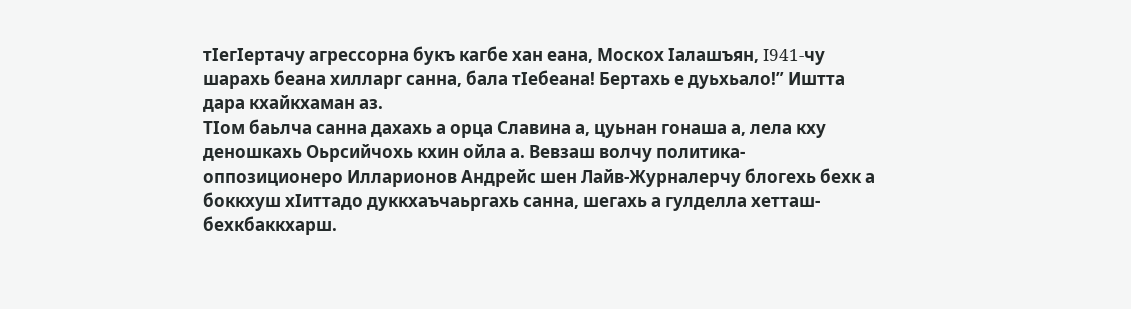тIегIертачу агрессорна букъ кагбе хан еана, Москох Iалашъян, I941-чу шарахь беана хилларг санна, бала тIебеана! Бертахь е дуьхьало!” Иштта дара кхайкхаман аз.
ТIом баьлча санна дахахь а орца Славина а, цуьнан гонаша а, лела кху деношкахь Оьрсийчохь кхин ойла а. Вевзаш волчу политика-оппозиционеро Илларионов Андрейс шен Лайв-Журналерчу блогехь бехк а боккхуш хIиттадо дуккхаъчаьргахь санна, шегахь а гулделла хетташ-бехкбаккхарш.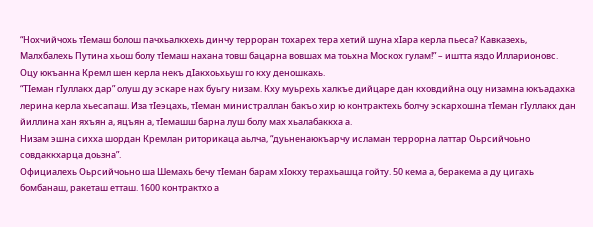“Нохчийчохь тIемаш болош пачхьалкхехь динчу терроран тохарех тера хетий шуна хIара керла пьеса? Кавказехь, Малхбалехь Путина хьош болу тIемаш нахана товш бацарна вовшах ма тоьхна Москох гулам!” – иштта яздо Илларионовс.
Оцу юкъанна Кремл шен керла некъ дIакхоьхьуш го кху деношкахь.
“ТIеман гIуллакх дар” олуш ду эскаре нах буьгу низам. Кху муьрехь халкъе дийцаре дан кховдийна оцу низамна юкъадахка лерина керла хьесапаш. Иза тIеэцахь, тIеман министраллан бакъо хир ю контрактехь болчу эскархошна тIеман гIуллакх дан йиллина хан яхъян а, яцъян а, тIемашш барна луш болу мах хьалабаккха а.
Низам эшна сихха шордан Кремлан риторикаца аьлча, “дуьненаюкъарчу исламан террорна латтар Оьрсийчоьно совдаккхарца доьзна”.
Официалехь Оьрсийчоьно ша Шемахь бечу тIеман барам хIокху терахьашца гойту. 50 кема а, беракема а ду цигахь бомбанаш, ракеташ етташ. 1600 контрактхо а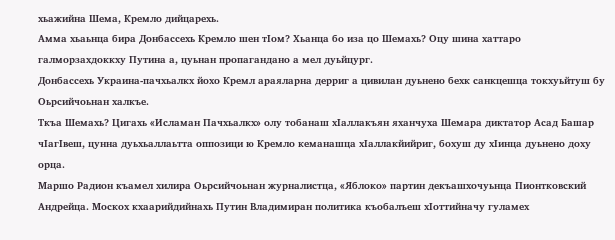хьажийна Шема, Кремло дийцарехь.
Амма хьаьнца бира Донбассехь Кремло шен тIом? Хьанца бо иза цо Шемахь? Оцу шина хаттаро галморзахдоккху Путина а, цуьнан пропагандано а мел дуьйцург.
Донбассехь Украина-пачхьалкх йохо Кремл араяларна дерриг а цивилан дуьнено бехк санкцешца токхуьйтуш бу Оьрсийчоьнан халкъе.
Ткъа Шемахь? Цигахь «Исламан Пачхьалкх» олу тобанаш хIаллакъян яханчуха Шемара диктатор Асад Башар чIагIвеш, цунна дуьхьаллаьтта оппозици ю Кремло кеманашца хIаллакйийриг, бохуш ду хIинца дуьнено доху орца.
Маршо Радион къамел хилира Оьрсийчоьнан журналистца, «Яблоко» партин декъашхочуьнца Пионтковский Андрейца. Москох кхаарийдийнахь Путин Владимиран политика къобалъеш хIоттийначу гуламех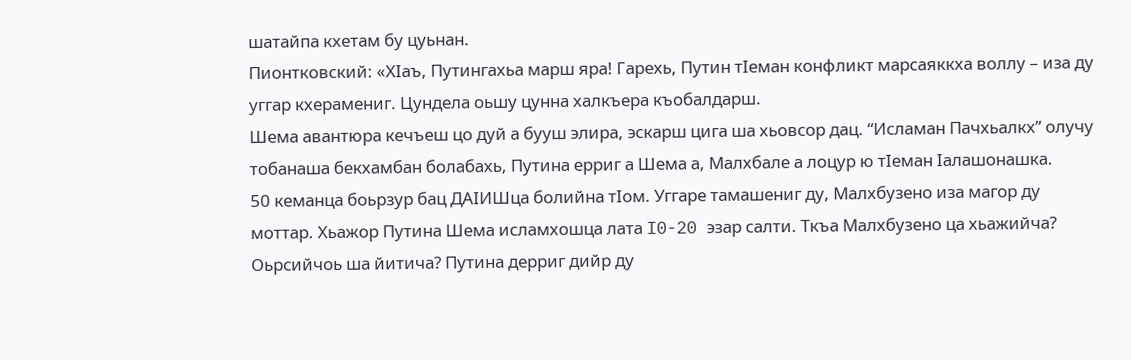шатайпа кхетам бу цуьнан.
Пионтковский: «ХIаъ, Путингахьа марш яра! Гарехь, Путин тIеман конфликт марсаяккха воллу – иза ду уггар кхерамениг. Цундела оьшу цунна халкъера къобалдарш.
Шема авантюра кечъеш цо дуй а бууш элира, эскарш цига ша хьовсор дац. “Исламан Пачхьалкх” олучу тобанаша бекхамбан болабахь, Путина ерриг а Шема а, Малхбале а лоцур ю тIеман Iалашонашка.
50 кеманца боьрзур бац ДАIИШца болийна тIом. Уггаре тамашениг ду, Малхбузено иза магор ду моттар. Хьажор Путина Шема исламхошца лата I0-20 эзар салти. Ткъа Малхбузено ца хьажийча? Оьрсийчоь ша йитича? Путина дерриг дийр ду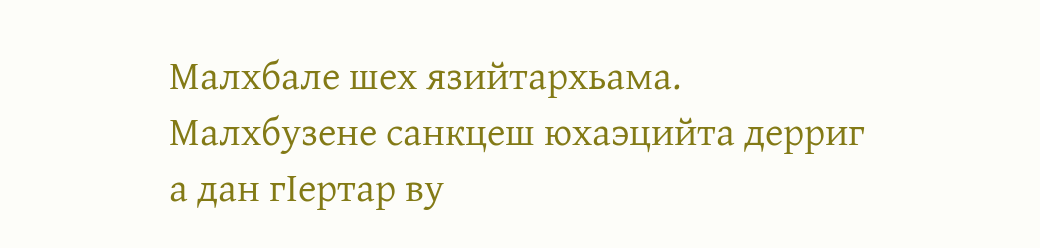Малхбале шех язийтархьама. Малхбузене санкцеш юхаэцийта дерриг а дан гIертар ву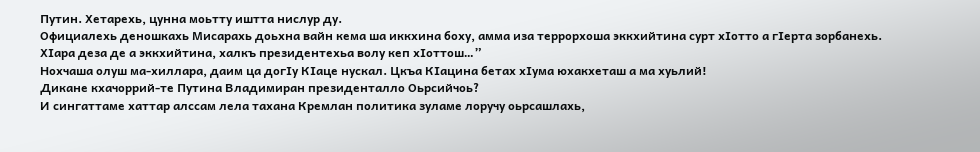Путин. Хетарехь, цунна моьтту иштта нислур ду.
Официалехь деношкахь Мисарахь доьхна вайн кема ша иккхина боху, амма иза террорхоша эккхийтина сурт хIотто а гIерта зорбанехь. ХIара деза де а эккхийтина, халкъ президентехьа волу кеп хIоттош…”
Нохчаша олуш ма-хиллара, даим ца догIу КIаце нускал. Цкъа КIацина бетах хIума юхакхеташ а ма хуьлий!
Дикане кхачоррий-те Путина Владимиран президенталло Оьрсийчоь?
И сингаттаме хаттар алссам лела тахана Кремлан политика зуламе лоручу оьрсашлахь,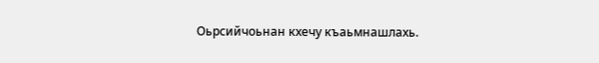Оьрсийчоьнан кхечу къаьмнашлахь.